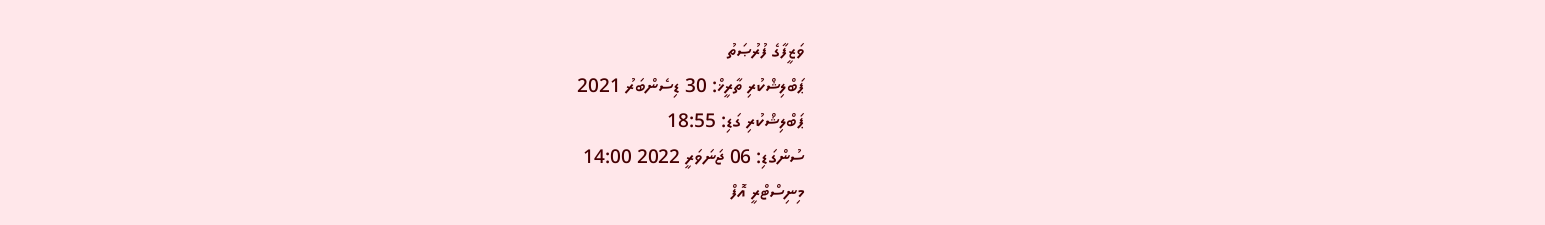ވަޒީފާގެ ފުރުޞަތު
ޕަބްލިޝްކުރި ތާރީޚް: 30 ޑިސެންބަރު 2021
ޕަބްލިޝްކުރި ގަޑި: 18:55
ސުންގަޑި: 06 ޖަނަވަރީ 2022 14:00
މިނިސްޓްރީ އޮފް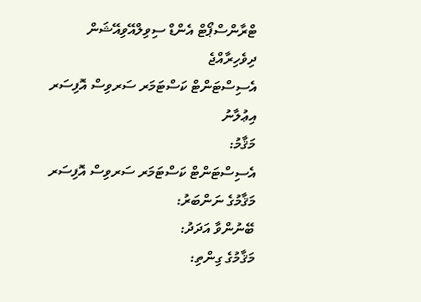ޓްރާންސްޕޯޓް އެންޑް ސިވިލްއޭވިއޭޝަން
ދިވެހިރާއްޖެ
އެސިސްޓަންޓް ކަސްޓަމަރ ސަރވިސް އޮފިސަރ
އިޢުލާނު
މަޤާމު:
އެސިސްޓަންޓް ކަސްޓަމަރ ސަރވިސް އޮފިސަރ
މަޤާމުގެ ނަންބަރު:
ބޭނުންވާ އަދަދު:
މަޤާމުގެ ގިންތި: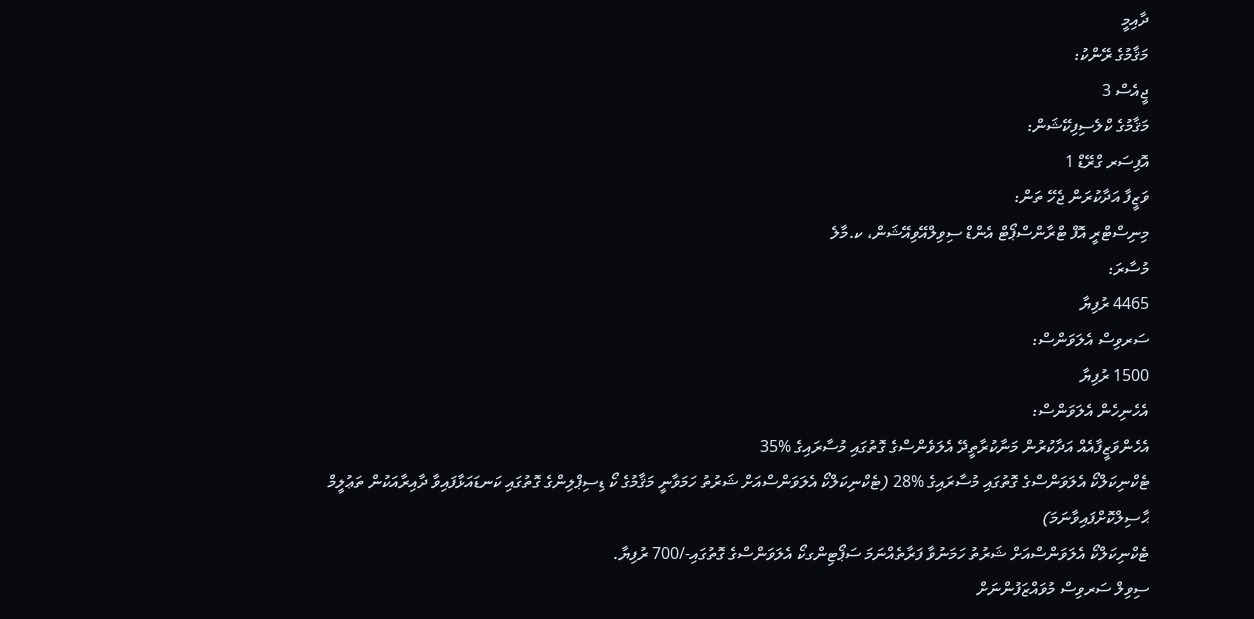ދާއިމީ
މަޤާމުގެ ރޭންކު:
ޖީއެސް 3
މަޤާމުގެ ކްލެސިފިކޭޝަން:
އޮފިސަރ ގްރޭޑް 1
ވަޒީފާ އަދާކުރަން ޖެހޭ ތަން:
މިނިސްޓްރީ އޮފް ޓްރާންސްޕޯޓް އެންޑް ސިވިލްއޭވިއޭޝަން، ކ.މާލެ
މުސާރަ:
4465 ރުފިޔާ
ސަރވިސް އެލަވަންސް:
1500 ރުފިޔާ
އެހެނިހެން އެލަވަންސް:
އެހެންވަޒީފާއެއް އަދާކުރުން މަނާކުރާތީދޭ އެލަވެންސްގެ ގޮތުގައި މުސާރައިގެ %35
ޓެކްނިކަލްކޯ އެލަވަންސްގެ ގޮތުގައި މުސާރައިގެ %28 (ޓެކްނިކަލްކޯ އެލަވަންސްއަށް ޝަރުތު ހަމަވާނީ މަޤާމުގެ ކޯ ޑިސިޕްލިންގެ ގޮތުގައި ކަނޑައަޅާފައިވާ ދާއިރާއަކުން ތަޢުލީމް ޙާސިލްކޮށްފައިވާނަމަ)
ޓެކްނިކަލްކޯ އެލަވަންސްއަށް ޝަރުތު ހަމަނުވާ ފަރާތެއްނަމަ ސަޕޯޓިންގކޯ އެލަވަންސްގެ ގޮތުގައި-/700 ރުފިޔާ.
ސިވިލް ސަރވިސް މުވައްޒަފުންނަށް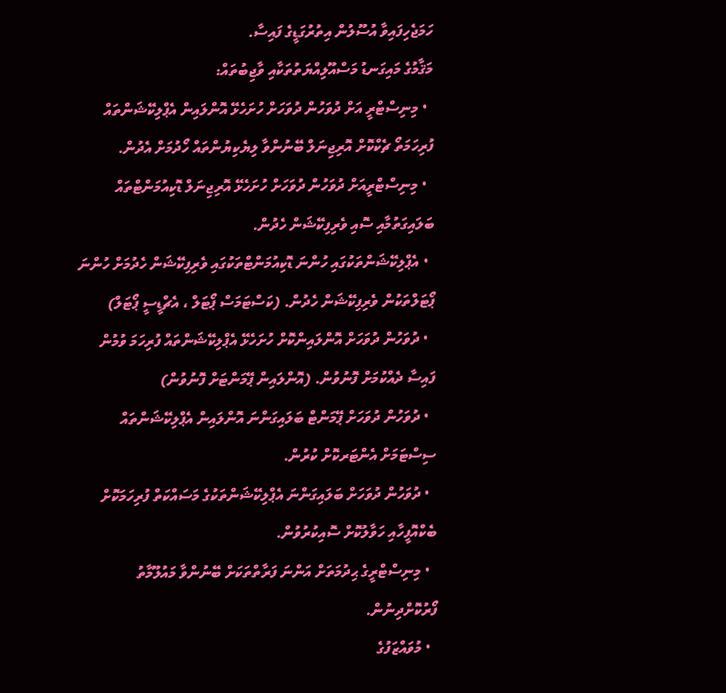ހަމަޖެހިފައިވާ އުސޫލުން އިތުރުގަޑީގެ ފައިސާ.
މަޤާމުގެ މައިގަނޑު މަސްއޫލިއްޔަތުތަކާއި ވާޖިބުތައް:
  • މިނިސްޓްރީ އަށް ދުވަހުން ދުވަހަށް ހުށަހެޅޭ އޮންލައިން އެޕްލިކޭޝަންތައް ފުރިހަމަތޯ ޗެކްކޮށް އޮރިޖިނަލް ބޭނުންވާ ލިޔެކިޔުންތައް ހޯދުމަށް އެދުން.
  • މިނިސްޓްރީއަށް ދުވަހުން ދުވަހަށް ހުށަހެޅޭ އޮރިޖިނަލް ޑޮކިއުމަންޓްތައް ބަލައިގަތުމާއި ސޮއި ވެރިފިކޭޝަން ހެދުން.
  • އެޕްލިކޭޝަންތަކުގައި ހުންނަ ޑޮކިއުމަންޓްތަކުގައި ވެރިފިކޭޝަން ހެދުމަށް ހުންނަ ޕޯޓަލްތަކުން ވެރިފިކޭޝަން ހެދުން. (ކަސްޓަމަސް ޕޯޓަލް ، އެޗްޑީސީ ޕޯޓަލް)
  • ދުވަހުން ދުވަހަށް އޮންލައިންކޮށް ހުށަހެޅޭ އެޕްލިކޭޝަންތައް ފުރިހަމަ ވުމުން ފައިސާ ދެއްކުމަށް ފޮނުވުން. (އޮންލައިން ޕޭމަންޓަށް ފޮނުވުން)
  • ދުވަހުން ދުވަހަށް ޕޭމަންޓް ބަލައިގަންނަ އޮންލައިން އެޕްލިކޭޝަންތައް ސިސްޓަމަށް އެންޓަރކޮށް ކުރުން.
  • ދުވަހުން ދުވަހަށް ބަލައިގަންނަ އެޕްލިކޭޝަންތަކުގެ މަސައްކަތް ފުރިހަމަކޮށް ބެކްއޮފީހާއި ހަވާލުކޮށް ސޮއިކުރުވުން.
  • މިނިސްޓްރީގެ ޙިދުމަތަށް އަންނަ ފަރާތްތަކަށް ބޭނުންވާ މައުލޫމާތު ފޯރުކޮށްދިނުން.
  • މުވައްޒަފުގެ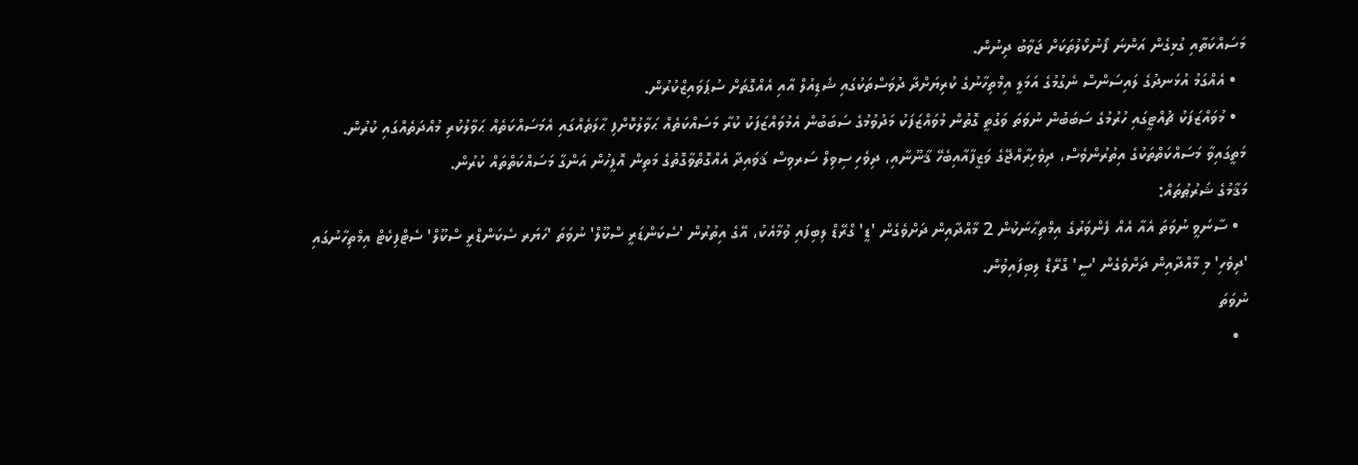މަސައްކަތާއި ގުޅިގެން އަންނަ ފޯނުކޯލުތަކަށް ޖަވާބު ދިނުން.
  • އެއްގަމު އުޅަނދުގެ ލައިސަންސް ނެގުމުގެ އަމަލީ އިމްތިހާނުގެ ކުރިޔަށްދާ ދުވަސްތަކުގައި ޝެޑިއުލް އާއި އެއްގޮތަށް ސުޕަވައިޒްކުރުން.
  • މުވައްޒަފަކު ޗުއްޓީގައި ހުރުމުގެ ސަބަބުން ނުވަތަ ވަގުތީ ގޮތުން މުވައްޒަފަކު މަދުވުމުގެ ސަބަބުން އެމުވައްޒަފަކު ކުރާ މަސައްކަތެއް ޙަވާލުކޮށްފި ޙާލަތެއްގައި އެމަސައްކަތެއް ޙަވާލުކުރި މުއްދަތެއްގައި ކުރުން.
މަތީގައިވާ މަސައްކަތްތަކުގެ އިތުރުންވެސް، ދިވެހިރާއްޖޭގެ ވަޒީފާއާއިބެހޭ ޤާނޫނާއި، ދިވެހި ސިވިލް ސަރވިސް ޤަވައިދާ އެއްގޮތްވާގޮތުގެ މަތިން އޮފީހުން އަންގާ މަސައްކަތްތައް ކުރުން.
މަޤާމުގެ ޝަރުޠުތައް:
  • ސާނަވީ ނުވަތަ އެއާ އެއް ފެންވަރުގެ އިމްތިޙާނަކުން 2 މާއްދާއިން ދަށްވެގެން 'ޑީ' ގްރޭޑް ލިބިފައި ވުމާއެކު، އޭގެ އިތުރުން 'ސެކަންޑަރީ ސްކޫލް' ނުވަތަ 'ހަޔަރ ސެކަންޑްރީ ސްކޫލް' ސެޓްފިކެޓް އިމްތިހާނުގައި 'ދިވެހި' މި މާއްދާއިން ދަށްވެގެން 'ސީ' ގްރޭޑް ލިބިފައިވުން.
ނުވަތަ
  •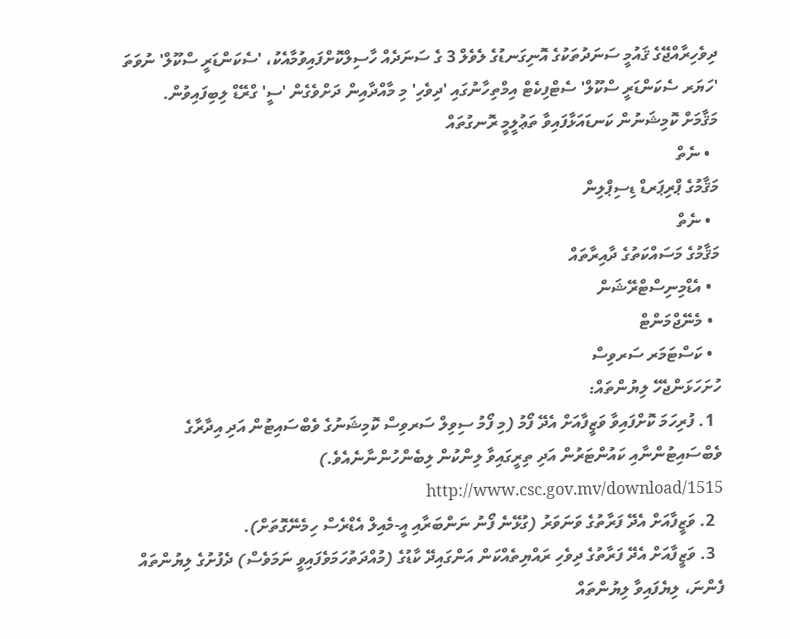ދިވެހިރާއްޖޭގެ ޤައުމީ ސަނަދުތަކުގެ އޮނިގަނޑުގެ ލެވެލް 3 ގެ ސަނަދެއް ހާސިލްކޮށްފައިވުމާއެކު، 'ސެކަންޑަރީ ސްކޫލް' ނުވަތަ 'ހަޔަރ ސެކަންޑަރީ ސްކޫލް' ސެޓްފިކެޓް އިމްތިހާނުގައި 'ދިވެހި' މި މާއްދާއިން ދަށްވެގެން 'ސީ' ގްރޭޑް ލިބިފައިވުން.
މަޤާމަށް ކޮމިޝަނުން ކަނޑައަޅާފައިވާ ތަޢުލީމީ ރޮނގުތައް
  • ނެތް
މަޤާމުގެ ޕްރިޕަރޑް ޑިސިޕްލިން
  • ނެތް
މަޤާމުގެ މަސައްކަތުގެ ދާއިރާތައް
  • އެޑްމިނިސްޓްރޭޝަން
  • މެނޭޖްމަންޓް
  • ކަސްޓަމަރ ސަރވިސް
ހުށަހަޅަންޖެހޭ ލިޔުންތައް:
  1. ފުރިހަމަ ކޮށްފައިވާ ވަޒީފާއަށް އެދޭ ފޯމު (މި ފޯމު ސިވިލް ސަރވިސް ކޮމިޝަނުގެ ވެބްސައިޓުން އަދި އިދާރާގެ ވެބްސައިޓުންނާއި ކައުންޓަރުން އަދި ތިރީގައިވާ ލިންކުން ލިބެންހުންނާނެއެވެ.) http://www.csc.gov.mv/download/1515
  2. ވަޒީފާއަށް އެދޭ ފަރާތުގެ ވަނަވަރު (ގުޅޭނެ ފޯނު ނަންބަރާއި އީ-މެއިލް އެޑްރެސް ހިމެނޭގޮތަށް).
  3. ވަޒީފާއަށް އެދޭ ފަރާތުގެ ދިވެހި ރައްޔިތެއްކަން އަންގައިދޭ ކާޑުގެ (މުއްދަތުހަމަވެފައިވީ ނަމަވެސް) ދެފުށުގެ ލިޔުންތައް ފެންނަ، ލިޔެފައިވާ ލިޔުންތައް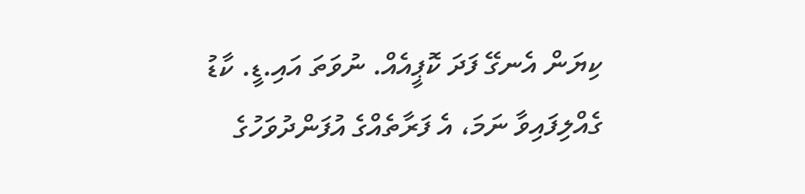ކިޔަން އެނގޭ ފަދަ ކޮޕީއެއް. ނުވަތަ އައި.ޑީ. ކާޑު ގެއްލިފައިވާ ނަމަ، އެ ފަރާތެއްގެ އުފަންދުވަހުގެ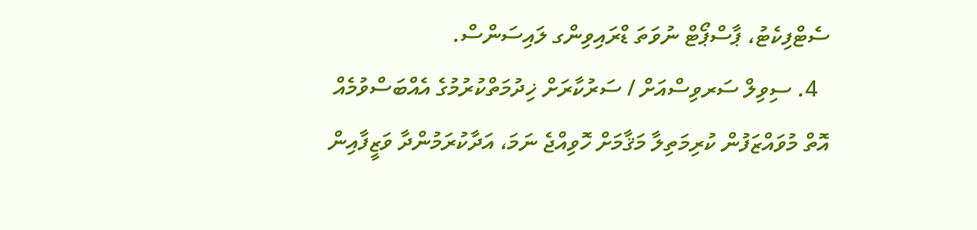ސެޓްފިކެޓު، ޕާސްޕޯޓް ނުވަތަ ޑްރައިވިންގ ލައިސަންސް.
  4. ސިވިލް ސަރވިސްއަށް / ސަރުކާރަށް ޚިދުމަތްކުރުމުގެ އެއްބަސްވުމެއް އޮތް މުވައްޒަފުން ކުރިމަތިލާ މަޤާމަށް ހޮވިއްޖެ ނަމަ، އަދާކުރަމުންދާ ވަޒީފާއިން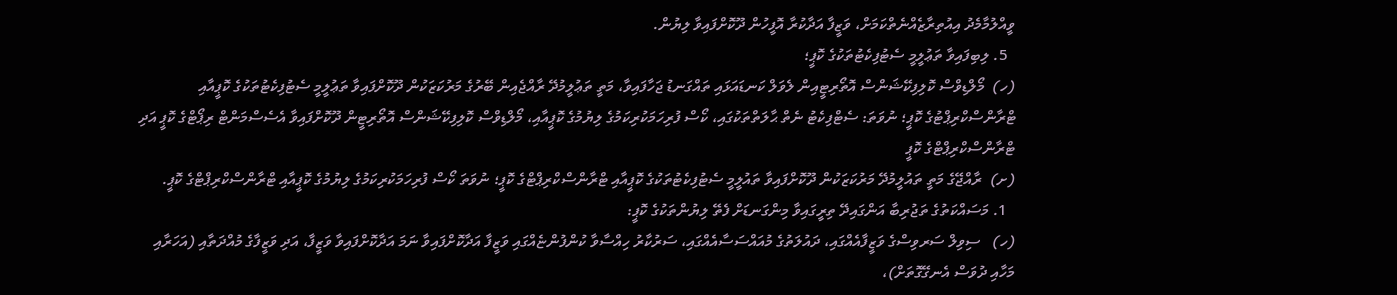ވީއްލުމާމެދު އިއުތިރާޒެއްނެތްކަމަށް، ވަޒީފާ އަދާކުރާ އޮފީހުން ދޫކޮށްފައިވާ ލިޔުން.
  5. ލިބިފައިވާ ތަޢުލީމީ ސެޓުފިކެޓުތަކުގެ ކޮޕީ؛
(ހ)  މޯލްޑިވްސް ކޮލިފިކޭޝަންސް އޮތޯރިޓީއިން ލެވަލް ކަނޑައަޅައި ތައްގަނޑު ޖަހާފައިވާ، މަތީ ތަޢުލީމުދޭ ރާއްޖެއިން ބޭރުގެ މަރުކަޒަކުން ދޫކޮށްފައިވާ ތަޢުލީމީ ސެޓުފިކެޓުތަކުގެ ކޮޕީއާއި ޓްރާންސްކްރިޕްޓުގެ ކޮޕީ؛ ނުވަތަ: ސެޓްފިކެޓު ނެތް ޙާލަތްތަކުގައި، ކޯސް ފުރިހަމަކުރިކަމުގެ ލިޔުމުގެ ކޮޕީއާއި، މޯލްޑިވްސް ކޮލިފިކޭޝަންސް އޮތޯރިޓީން ދޫކޮށްފައިވާ އެސެސްމަންޓް ރިޕޯޓްގެ ކޮޕީ އަދި ޓްރާންސްކްރިޕްޓްގެ ކޮޕީ
(ށ)  ރާއްޖޭގެ މަތީ ތައުލީމުދޭ މަރުކަޒަކުން ދޫކޮށްފައިވާ ތައުލީމީ ސެޓުފިކެޓުތަކުގެ ކޮޕީއާއި ޓްރާންސްކްރިޕްޓްގެ ކޮޕީ؛ ނުވަތަ ކޯސް ފުރިހަމަކުރިކަމުގެ ލިޔުމުގެ ކޮޕީއާއި ޓްރާންސްކްރިޕްޓްގެ ކޮޕީ.
  1. މަސައްކަތުގެ ތަޖުރިބާ އަންގައިދޭ ތިރީގައިވާ މިންގަނޑަށް ފެތޭ ލިޔުންތަކުގެ ކޮޕީ:
(ހ)   ސިވިލް ސަރވިސްގެ ވަޒީފާއެއްގައި، ދައުލަތުގެ މުއައްސަސާއެއްގައި، ސަރުކާރު ހިއްސާވާ ކުންފުންޏެއްގައި ވަޒީފާ އަދާކޮށްފައިވާ ނަމަ އަދާކޮށްފައިވާ ވަޒީފާ، އަދި ވަޒީފާގެ މުއްދަތާއި (އަހަރާއި މަހާއި ދުވަސް އެނގޭގޮތަށް)،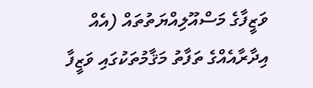ވަޒީފާގެ މަސްއޫލިއްޔަތުތައް (އެއް އިދާރާއެއްގެ ތަފާތު މަޤާމުތަކުގައި ވަޒީފާ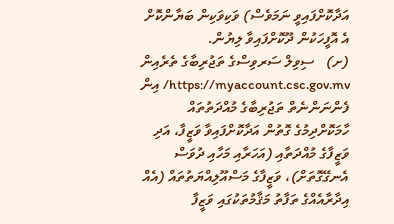އަދާކޮށްފައިވީ ނަމަވެސް) ވަކިވަކިން ބަޔާންކޮށް އެ އޮފީހަކުން ދޫކޮށްފައިވާ ލިޔުން.
(ށ)   ސިވިލް ސަރވިސްގެ ތަޖުރިބާގެ ތެރެއިން https://myaccount.csc.gov.mv/ އިން ފެންނަންނެތް ތަޖުރިބާގެ މުއްދަތުތައް ހާމަކޮށްދިމުގެ ގޮތުން އަދާކޮށްފައިވާ ވަޒީފާ، އަދި ވަޒީފާގެ މުއްދަތާއި (އަހަރާއި މަހާއި ދުވަސް އެނގޭގޮތަށް)، ވަޒީފާގެ މަސްއޫލިއްޔަތުތައް (އެއް އިދާރާއެއްގެ ތަފާތު މަޤާމުތަކުގައި ވަޒީފާ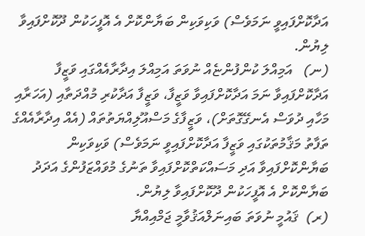އަދާކޮށްފައިވީ ނަމަވެސް) ވަކިވަކިން ބަޔާންކޮށް އެ އޮފީހަކުން ދޫކޮށްފައިވާ ލިޔުން.
(ނ)   އަމިއްލަ ކުންފުންޏެއް ނުވަތަ އަމިއްލަ އިދާރާއެއްގައި ވަޒީފާ އަދާކޮށްފައިވާ ނަމަ އަދާކޮށްފައިވާ ވަޒީފާ، ވަޒީފާ އަދާކުރި މުއްދަތާއި (އަހަރާއި މަހާއި ދުވަސް އެނގޭގޮތަށް)، ވަޒީފާގެ މަސްއޫލިއްޔަތުތައް (އެއް އިދާރާއެއްގެ ތަފާތު މަޤާމުތަކުގައި ވަޒީފާ އަދާކޮށްފައިވީ ނަމަވެސް) ވަކިވަކިން ބަޔާންކޮށްފައިވާ އަދި މަސައްކަތްކޮށްފައިވާ ތަނުގެ މުވައްޒަފުންގެ އަދަދު ބަޔާންކޮށް އެ އޮފީހަކުން ދޫކޮށްފައިވާ ލިޔުން.
(ރ)  ޤައުމީ ނުވަތަ ބައިނަލްއަޤުވާމީ ޖަމްއިއްޔާ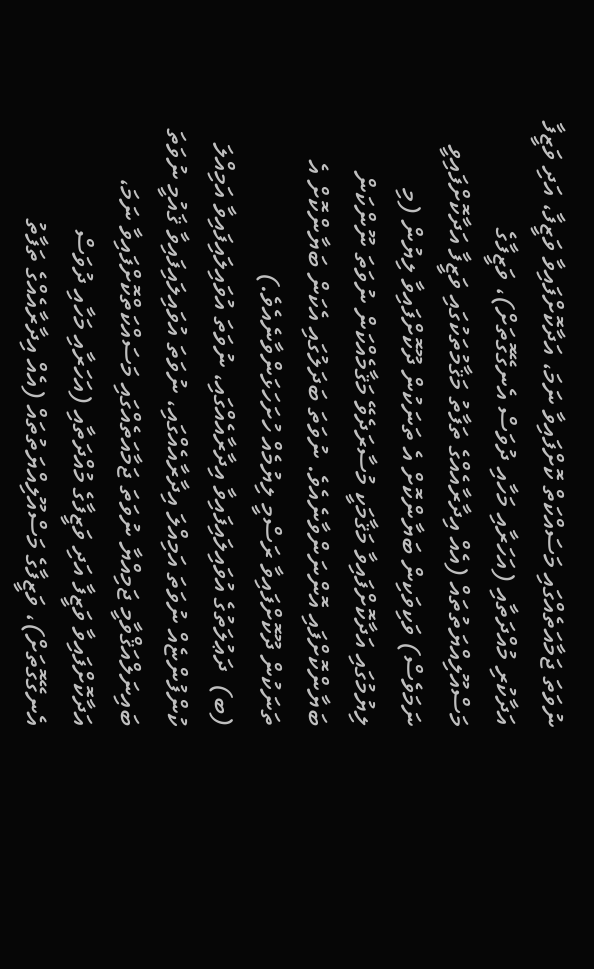ނުވަތަ ޖަމާއަތެއްގައި މަސައްކަތް ކޮށްފައިވާ ނަމަ، އަދާކޮށްފައިވާ ވަޒީފާ، އަދި ވަޒީފާ އަދާކުރި މުއްދަތާއި (އަހަރާއި މަހާއި ދުވަސް އެނގޭގޮތަށް)، ވަޒީފާގެ މަސްއޫލިއްޔަތުތައް (އެއް އިދާރާއެއްގެ ތަފާތު މަޤާމުތަކުގައި ވަޒީފާ އަދާކޮށްފައިވީ ނަމަވެސް) ވަކިވަކިން ބަޔާންކޮށް އެ ތަނަކުން ދޫކޮށްފައިވާ ލިޔުން (މި ލިޔުމުގައި އަދާކޮށްފައިވާ މަޤާމަކީ މުސާރަދެވޭ މަޤާމެއްކަން ނުވަތަ ނޫންކަން ބަޔާންކޮށްފައި އޮންނަންވާނެއެވެ. ނުވަތަ ބަދަލުގައި އެކަން ބަޔާންކޮށް އެ ތަނަކުން ދޫކޮށްފައިވާ ރަސްމީ ލިޔުމެއް ހުށަހަޅަންވާނެއެވެ.)
(ބ)  ދަޢުލަތުގެ އުވައިލައިފައިވާ އިދާރާއެއްގައި، ނުވަތަ އުވައިލައިފައިވާ އަމިއްލަ ކުންފުންޏެއް ނުވަތަ އަމިއްލަ އިދާރާއެއްގައި، ނުވަތަ އުވައިލައިފައިވާ ޤައުމީ ނުވަތަ ބައިނަލްއަޤްވާމީ ޖަމިއްޔާ ނުވަތަ ޖަމާއަތެއްގައި މަސައްކަތްކޮށްފައިވާ ނަމަ، އަދާކޮށްފައިވާ ވަޒީފާ އަދި ވަޒީފާގެ މުއްދަތާއި (އަހަރާއި މަހާއި ދުވަސް އެނގޭގޮތަށް)، ވަޒީފާގެ މަސްއޫލިއްޔަތުތައް (އެއް އިދާރާއެއްގެ ތަފާތު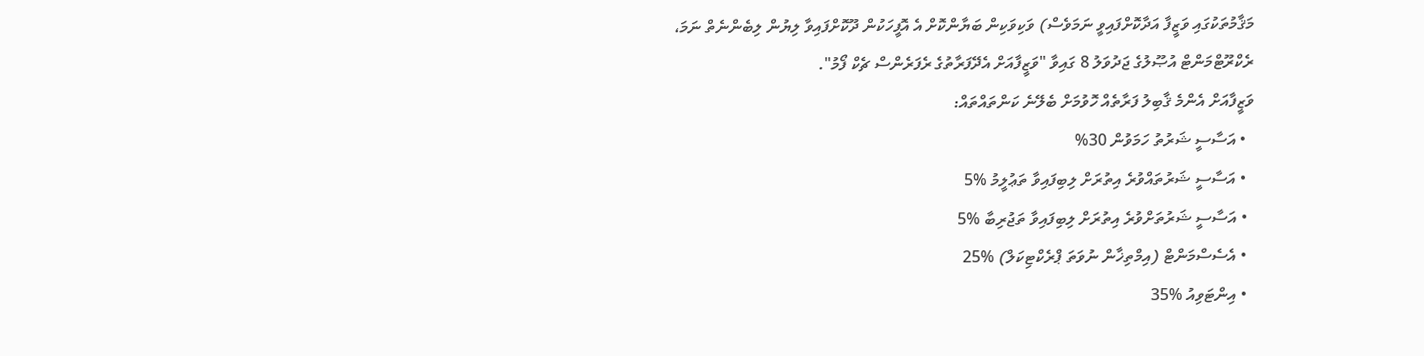މަޤާމުތަކުގައި ވަޒީފާ އަދާކޮށްފައިވީ ނަމަވެސް) ވަކިވަކިން ބަޔާންކޮށް އެ އޮފީހަކުން ދޫކޮށްފައިވާ ލިޔުން ލިބެންނެތް ނަމަ، ރެކްރޫޓްމަންޓް އުޞޫލުގެ ޖަދުވަލު 8 ގައިވާ "ވަޒީފާއަށް އެދޭފަރާތުގެ ރެފަރެންސް ޗެކް ފޯމު".
ވަޒީފާއަށް އެންމެ ޤާބިލު ފަރާތެއް ހޮވުމަށް ބެލޭނެ ކަންތައްތައް:
  • އަސާސީ ޝަރުތު ހަމަވުން 30%
  • އަސާސީ ޝަރުތައްވުރެ އިތުރަށް ލިބިފައިވާ ތަޢުލީމު %5
  • އަސާސީ ޝަރުތަށްވުރެ އިތުރަށް ލިބިފައިވާ ތަޖުރިބާ %5
  • އެސެސްމަންޓް (އިމްތިޚާން ނުވަތަ ޕްރެކްޓިކަލް) %25
  • އިންޓަވިއު %35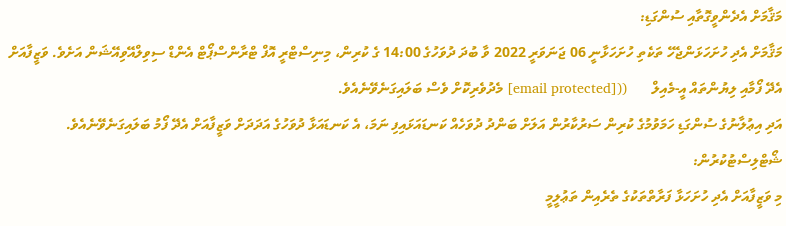މަޤާމަށް އެދެންވީގޮތާއި ސުންގަޑި:
މަޤާމަށް އެދި ހުށަހަޅަންޖެހޭ ތަކެތި ހުށަހަޅާނީ 06 ޖަނަވަރީ 2022 ވާ ބުދަ ދުވަހުގެ 14:00 ގެ ކުރިން، މިނިސްޓްރީ އޮފް ޓްރާންސްޕޯޓް އެންޑް ސިވިލްއޭވިއޭޝަން އަށެވެ. ވަޒީފާއަށް އެދޭ ފޯމާއި ލިޔުންތައް އީ-މެއިލް       (([email protected] މެދުވެރިކޮށް ވެސް ބަލައިގަނެވޭނެއެވެ.
އަދި އިޢުލާނުގެ ސުންގަޑި ހަމަވުމުގެ ކުރިން ސަރުކާރުން އަލަށް ބަންދު ދުވަހެއް ކަނޑައަޅައިފި ނަމަ، އެ ކަނޑައަޅާ ދުވަހުގެ އަދަދަށް ވަޒީފާއަށް އެދޭ ފޯމު ބަލައިގަނެވޭނެއެވެ.
ޝޯޓްލިސްޓުކުރުން:
މި ވަޒީފާއަށް އެދި ހުށަހަޅާ ފަރާތްތަކުގެ ތެރެއިން ތަޢުލީމީ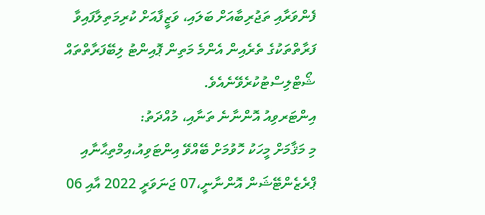ފެންވަރާއި ތަޖުރިބާއަށް ބަލައި، ވަޒީފާއަށް ކުރިމަތިލާފައިވާ ފަރާތްތަކުގެ ތެރެއިން އެންމެ މަތިން ޕޮއިންޓު ލިބޭފަރާތްތައް ޝޯޓްލިސްޓުކުރެވޭނެއެވެ.
އިންޓަރވިއު އޮންނާނެ ތަނާއި، މުއްދަތު:
މި މަޤާމަށް މީހަކު ހޮވުމަށް ބޭއްވޭ އިންޓަވިއު،އިމްތިޙާނާއި ޕްރެޒެންޓޭޝަން އޮންނާނީ،07 ޖަނަވަރީ 2022 އާއި 06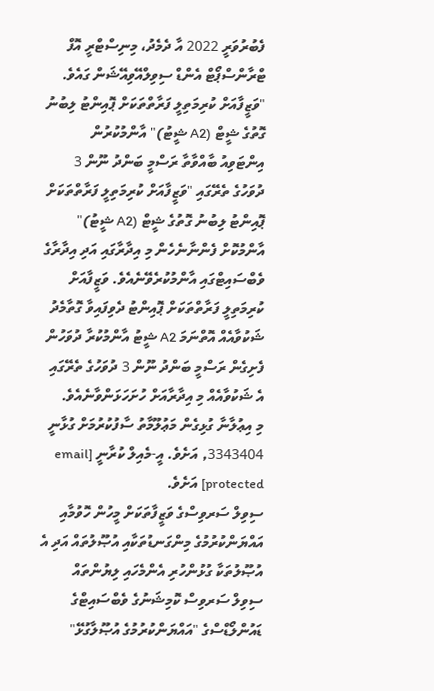ފެބުރުވަރީ 2022 އާ ދެމެދު، މިނިސްޓްރީ އޮފް ޓްރާންސްޕޯޓް އެންޑް ސިވިލްއޭވިއޭޝަން ގައެވެ.
"ވަޒީފާއަށް ކުރިމަތިލީ ފަރާތްތަކަށް ޕޮއިންޓު ލިބުނު ގޮތުގެ ޝީޓް (A2 ޝީޓު)" އާންމުކުރުން
އިންޓަވިއު ބާއްވާތާ ރަސްމީ ބަންދު ނޫން 3 ދުވަހުގެ ތެރޭގައި "ވަޒީފާއަށް ކުރިމަތިލީ ފަރާތްތަކަށް ޕޮއިންޓު ލިބުނު ގޮތުގެ ޝީޓް (A2 ޝީޓު)" އާންމުކޮށް ފެންނާނެހެން މި އިދާރާގައި އަދި އިދާރާގެ ވެބްސައިޓްގައި އާންމުކުރެވޭނެއެވެ. ވަޒީފާއަށް ކުރިމަތިލީ ފަރާތްތަކަށް ޕޮއިންޓު ދެވިފައިވާ ގޮތާމެދު ޝަކުވާއެއް އޮތްނަމަ A2 ޝީޓު އާންމުކުރާ ދުވަހުން ފެށިގެން ރަސްމީ ބަންދު ނޫން 3 ދުވަހުގެ ތެރޭގައި އެ ޝަކުވާއެއް މި އިދާރާއަށް ހުށަހަޅަންވާނެއެވެ.
މި އިޢުލާނާ ގުޅިގެން މަޢުލޫމާތު ސާފުކުރުމަށް ގުޅާނީ 3343404, އަށެވެ. އީ-މެއިލް ކުރާނީ [email protected] އަށެވެ.
ސިވިލް ސަރވިސްގެ ވަޒީފާތަކަށް މީހުން ހޮވުމާއި އައްޔަންކުރުމުގެ މިންގަނޑުތަކާއި އުޞޫލުތައް އަދި އެ އުޞޫލުތަކާ ގުޅުންހުރި އެންމެހައި ލިޔުންތައް ސިވިލް ސަރވިސް ކޮމިޝަނުގެ ވެބްސައިޓްގެ ޑައުންލޯޑްސްގެ "އައްޔަންކުރުމުގެ އުޞޫލާގުޅޭ"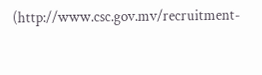(http://www.csc.gov.mv/recruitment-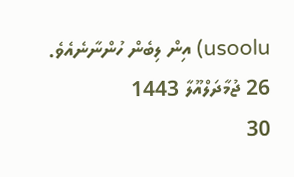usoolu) އިން ލިބެން ހުންނާނެއެވެ.
26 ޖުމާދަލްއޫލާ 1443
30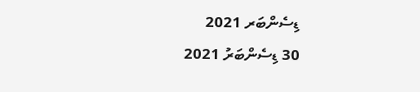ޑިސެންބަރ 2021
30 ޑިސެންބަރު 2021